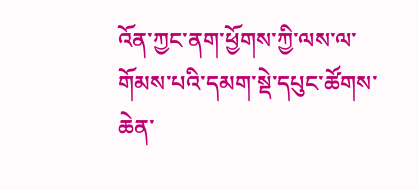འོན་ཀྱང་ནག་ཕྱོགས་ཀྱི་ལས་ལ་གོམས་པའི་དམག་སྡེ་དཔུང་ཚོགས་ཆེན་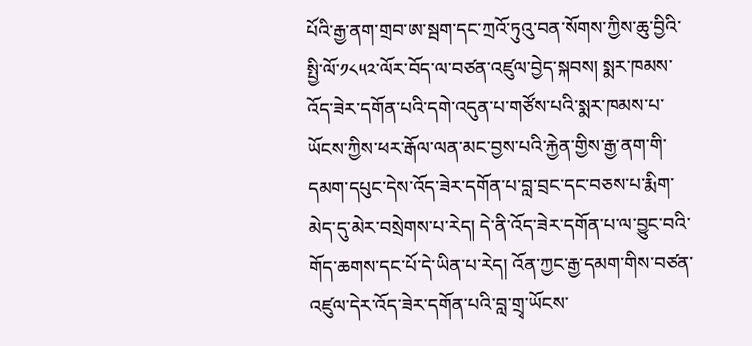པོའི་རྒྱ་ནག་གྲབ་ཨ་སྦག་དང་ཀྲའོ་ཏུའུ་བན་སོགས་ཀྱིས་ཆུ་བྱིའི་སྤྱི་ལོ་༡༨༥༢་ལོར་བོད་ལ་བཙན་འཛུལ་བྱེད་སྐབས། སྨར་ཁམས་འོད་ཟེར་དགོན་པའི་དགེ་འདུན་པ་གཙོས་པའི་སྨར་ཁམས་པ་ཡོངས་ཀྱིས་ཕར་རྒོལ་ལན་མང་བྱས་པའི་རྐྱེན་གྱིས་རྒྱ་ནག་གི་དམག་དཔུང་དེས་འོད་ཟེར་དགོན་པ་བླ་བྲང་དང་བཅས་པ་རྨིག་མེད་དུ་མེར་བསྲེགས་པ་རེད། དེ་ནི་འོད་ཟེར་དགོན་པ་ལ་བྱུང་བའི་གོད་ཆགས་དང་པོ་དེ་ཡིན་པ་རེད། འོན་ཀྱང་རྒྱ་དམག་གིས་བཙན་འཛུལ་དེར་འོད་ཟེར་དགོན་པའི་བླ་གྲྭ་ཡོངས་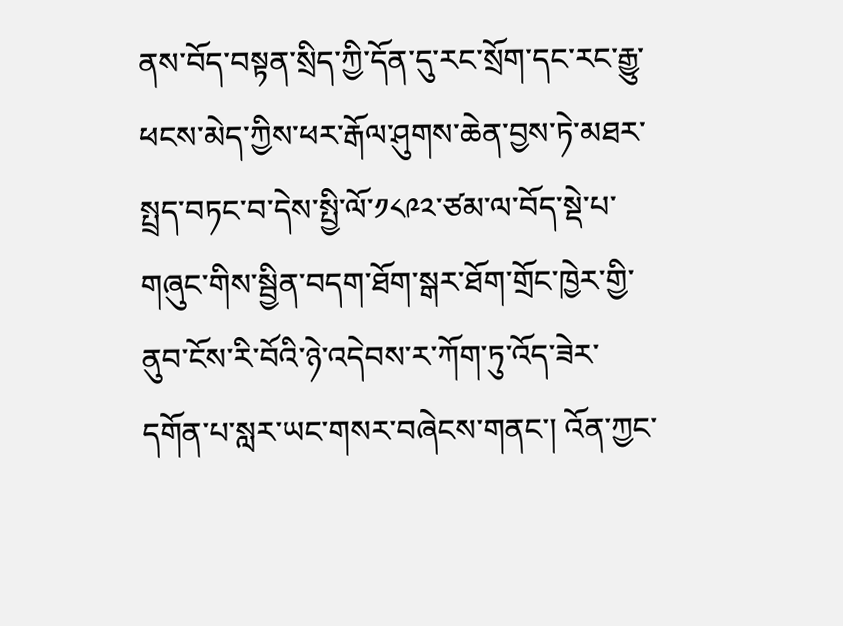ནས་བོད་བསྟན་སྲིད་ཀྱི་དོན་དུ་རང་སྲོག་དང་རང་རྒྱུ་ཕངས་མེད་ཀྱིས་ཕར་རྒོལ་ཤུགས་ཆེན་བྱས་ཏེ་མཐར་སྤྲད་བཏང་བ་དེས་སྤྱི་ལོ་༡༨༩༢་ཙམ་ལ་བོད་སྡེ་པ་གཞུང་གིས་སྦྱིན་བདག་ཐོག་སྒར་ཐོག་གྲོང་ཁྱེར་གྱི་ནུབ་ངོས་རི་བོའི་ཉེ་འདེབས་ར་ཀོག་ཏུ་འོད་ཟེར་དགོན་པ་སླར་ཡང་གསར་བཞེངས་གནང་། འོན་ཀྱང་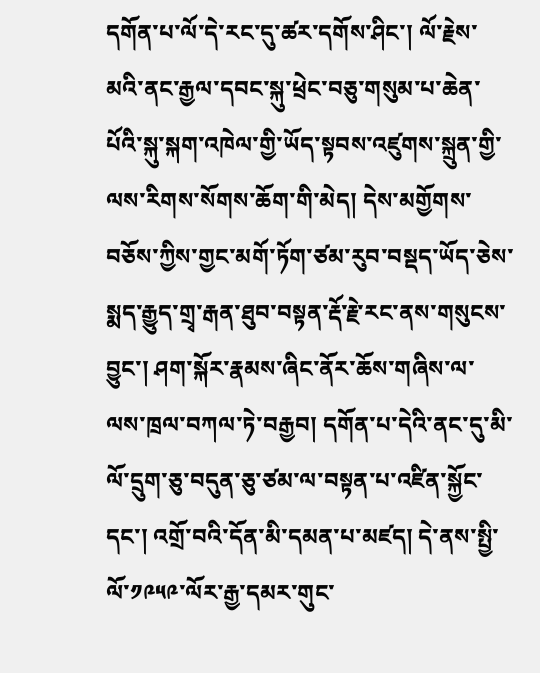དགོན་པ་ལོ་དེ་རང་དུ་ཚར་དགོས་ཤིང་། ལོ་རྗེས་མའི་ནང་རྒྱལ་དབང་སྐུ་ཕྲེང་བཅུ་གསུམ་པ་ཆེན་པོའི་སྐུ་སྐག་འཁེལ་གྱི་ཡོད་སྟབས་འཛུགས་སྐྲུན་གྱི་ལས་རིགས་སོགས་ཆོག་གི་མེད། དེས་མགྱོགས་བཅོས་ཀྱིས་གྱང་མགོ་ཏོག་ཙམ་རུབ་བསྡད་ཡོད་ཅེས་སྨད་རྒྱུད་གྲྭ་རྒན་ཐུབ་བསྟན་རྡོ་རྗེ་རང་ནས་གསུངས་བྱུང་། ཤག་སྐོར་རྣམས་ཞིང་ནོར་ཆོས་གཞིས་ལ་ལས་ཁྲལ་བཀལ་ཏེ་བརྒྱབ། དགོན་པ་དེའི་ནང་དུ་མི་ལོ་དྲུག་ཅུ་བདུན་ཅུ་ཙམ་ལ་བསྟན་པ་འཛིན་སྐྱོང་དང་། འགྲོ་བའི་དོན་མི་དམན་པ་མཛད། དེ་ནས་སྤྱི་ལོ་༡༩༥༩་ལོར་རྒྱ་དམར་གུང་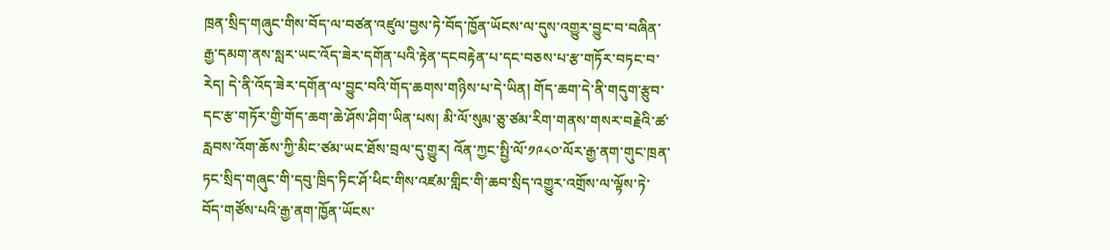ཁྲན་སྲིད་གཞུང་གིས་བོད་ལ་བཙན་འཛུལ་བྱས་ཏེ་བོད་ཁྱོན་ཡོངས་ལ་དུས་འགྱུར་བྱུང་བ་བཞིན་རྒྱ་དམག་ནས་སླར་ཡང་འོད་ཟེར་དགོན་པའི་རྟེན་དངབརྟེན་པ་དང་བཅས་པ་རྩ་གཏོར་བཏང་བ་རེད། དེ་ནི་འོད་ཟེར་དགོན་ལ་བྱུང་བའི་གོད་ཆགས་གཉིས་པ་དེ་ཡིན། གོད་ཆག་དེ་ནི་གདུག་རྩུབ་དང་རྩ་གཏོར་གྱི་གོད་ཆག་ཆེ་ཤོས་ཤིག་ཡིན་པས། མི་ལོ་སུམ་ཅུ་ཙམ་རིག་གནས་གསར་བརྗེའི་ཚ་རླབས་འོག་ཆོས་ཀྱི་མིང་ཙམ་ཡང་ཐོས་བྲལ་དུ་གྱུར། འོན་ཀྱང་སྤྱི་ལོ་༡༩༨༠་ལོར་རྒྱ་ནག་གུང་ཁྲན་ཏང་སྲིད་གཞུང་གི་དབུ་ཁྲིད་ཏིང་ཤོ་ཕིང་གིས་འཛམ་གླིང་གི་ཆབ་སྲིད་འགྱུར་འགྲོས་ལ་ལྟོས་ཏེ་བོད་གཙོས་པའི་རྒྱ་ནག་ཁྱོན་ཡོངས་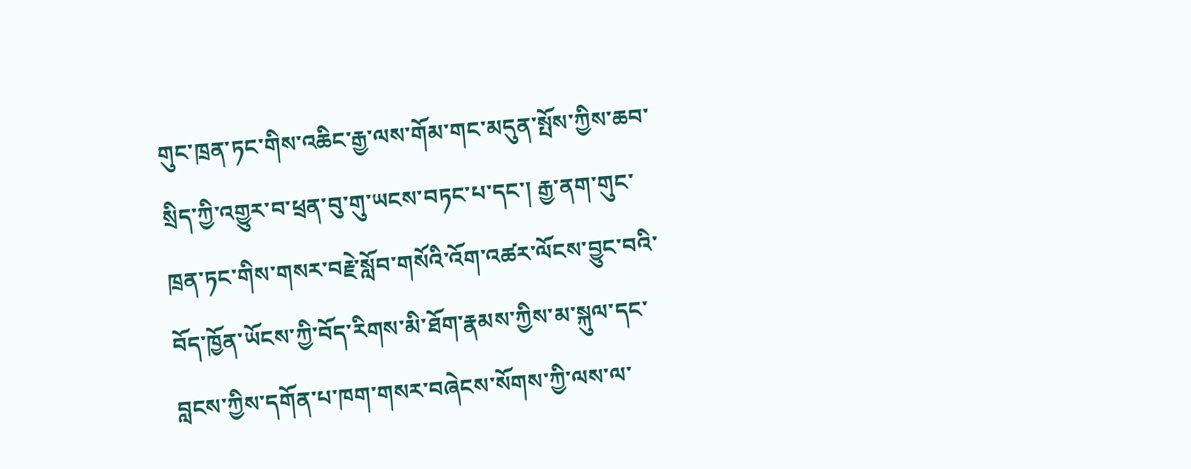གུང་ཁྲན་ཏང་གིས་འཆིང་རྒྱ་ལས་གོམ་གང་མདུན་སྤོས་ཀྱིས་ཆབ་སྲིད་ཀྱི་འགྱུར་བ་ཕྲན་བུ་གུ་ཡངས་བཏང་པ་དང་། རྒྱ་ནག་གུང་ཁྲན་ཏང་གིས་གསར་བརྗེ་སློབ་གསོའི་འོག་འཚར་ལོངས་བྱུང་བའི་བོད་ཁྱོན་ཡོངས་ཀྱི་བོད་རིགས་མི་ཐོག་རྣམས་ཀྱིས་མ་སྐུལ་དང་བླངས་ཀྱིས་དགོན་པ་ཁག་གསར་བཞེངས་སོགས་ཀྱི་ལས་ལ་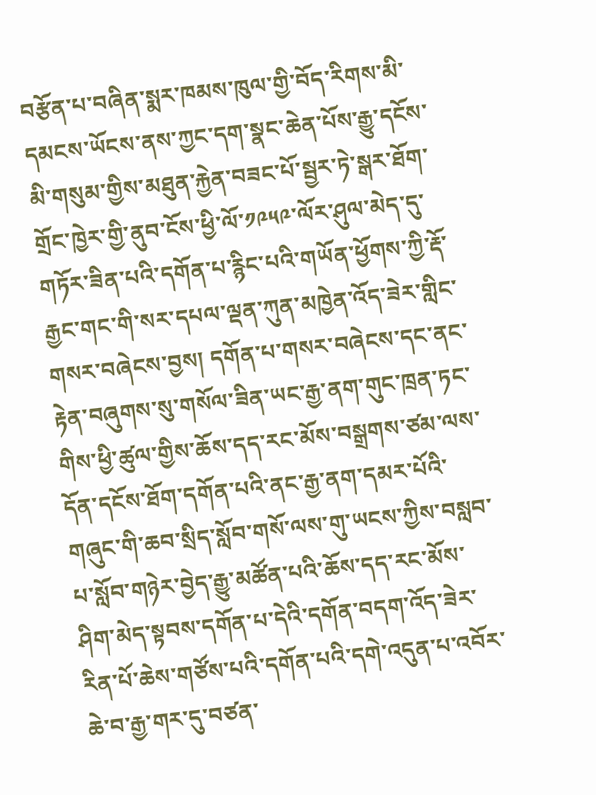བརྩོན་པ་བཞིན་སྨར་ཁམས་ཁུལ་གྱི་བོད་རིགས་མི་དམངས་ཡོངས་ནས་ཀྱང་དག་སྣང་ཆེན་པོས་རྒྱུ་དངོས་མི་གསུམ་གྱིས་མཐུན་རྐྱེན་བཟང་པོ་སྦྱར་ཏེ་སྒར་ཐོག་གྲོང་ཁྱེར་གྱི་ནུབ་ངོས་ཕྱི་ལོ་༡༩༥༩་ལོར་ཤུལ་མེད་དུ་གཏོར་ཟིན་པའི་དགོན་པ་རྙིང་པའི་གཡོན་ཕྱོགས་ཀྱི་རྡོ་རྒྱང་གང་གི་སར་དཔལ་ལྡན་ཀུན་མཁྱེན་འོད་ཟེར་གླིང་གསར་བཞེངས་བྱས། དགོན་པ་གསར་བཞེངས་དང་ནང་རྟེན་བཞུགས་སུ་གསོལ་ཟིན་ཡང་རྒྱ་ནག་གུང་ཁྲན་ཏང་གིས་ཕྱི་ཚུལ་གྱིས་ཆོས་དད་རང་མོས་བསྒྲགས་ཙམ་ལས་དོན་དངོས་ཐོག་དགོན་པའི་ནང་རྒྱ་ནག་དམར་པོའི་གཞུང་གི་ཆབ་སྲིད་སློབ་གསོ་ལས་གུ་ཡངས་ཀྱིས་བསླབ་པ་སློབ་གཉེར་བྱེད་རྒྱུ་མཚོན་པའི་ཆོས་དད་རང་མོས་ཤིག་མེད་སྟབས་དགོན་པ་དེའི་དགོན་བདག་འོད་ཟེར་རིན་པོ་ཆེས་གཙོས་པའི་དགོན་པའི་དགེ་འདུན་པ་འབོར་ཆེ་བ་རྒྱ་གར་དུ་བཙན་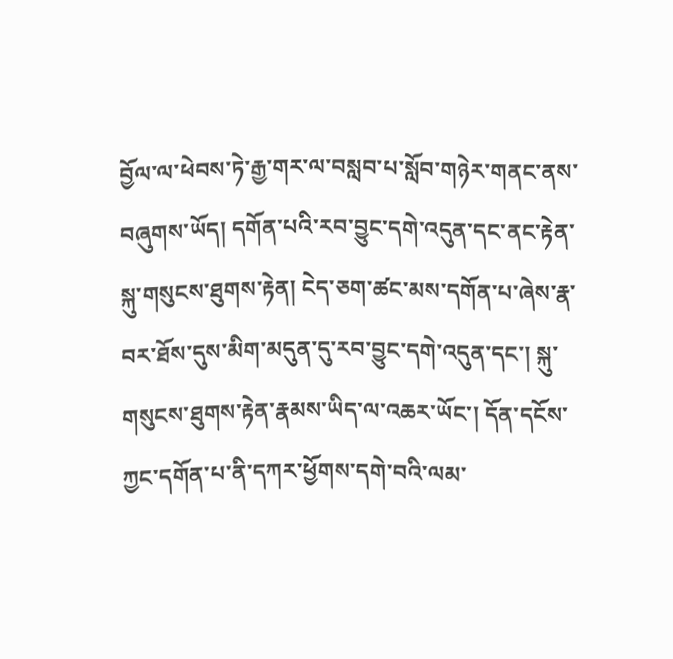བྱོལ་ལ་ཕེབས་ཏེ་རྒྱ་གར་ལ་བསླབ་པ་སློབ་གཉེར་གནང་ནས་བཞུགས་ཡོད། དགོན་པའི་རབ་བྱུང་དགེ་འདུན་དང་ནང་རྟེན་སྐུ་གསུངས་ཐུགས་རྟེན། ངེད་ཅག་ཚང་མས་དགོན་པ་ཞེས་རྣ་བར་ཐོས་དུས་མིག་མདུན་དུ་རབ་བྱུང་དགེ་འདུན་དང་། སྐུ་གསུངས་ཐུགས་རྟེན་རྣམས་ཡིད་ལ་འཆར་ཡོང་། དོན་དངོས་ཀྱང་དགོན་པ་ནི་དཀར་ཕྱོགས་དགེ་བའི་ལམ་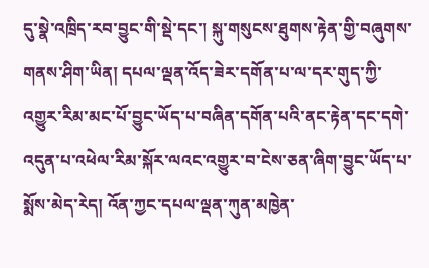དུ་སྣེ་འཁྲིད་རབ་བྱུང་གི་སྡེ་དང་། སྐུ་གསུངས་ཐུགས་རྟེན་གྱི་བཞུགས་གནས་ཤིག་ཡིན། དཔལ་ལྡན་འོད་ཟེར་དགོན་པ་ལ་དར་གུད་ཀྱི་འགྱུར་རིམ་མང་པོ་བྱུང་ཡོད་པ་བཞིན་དགོན་པའི་ནང་རྟེན་དང་དགེ་འདུན་པ་འཕེལ་རིམ་སྐོར་ལའང་འགྱུར་བ་ངེས་ཅན་ཞིག་བྱུང་ཡོད་པ་སྨོས་མེད་རེད། འོན་ཀྱང་དཔལ་ལྡན་ཀུན་མཁྱེན་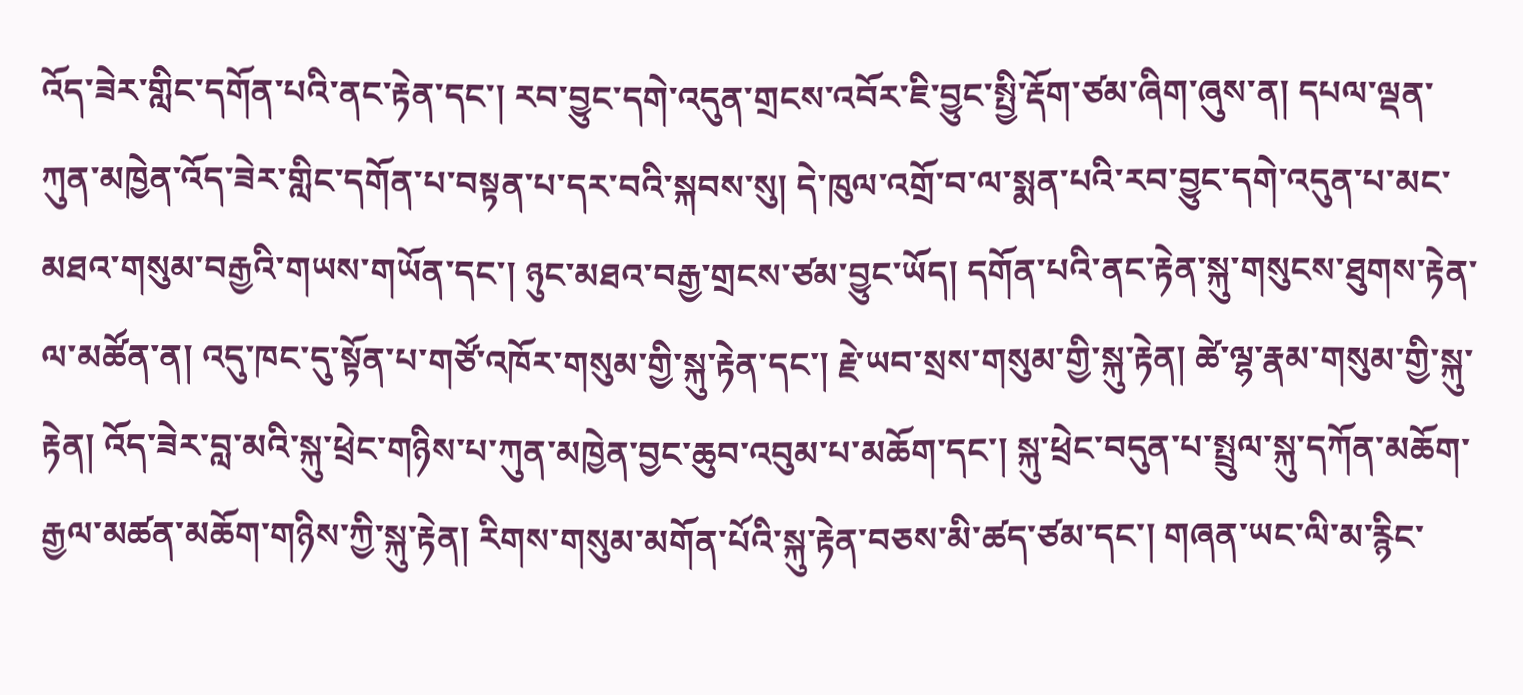འོད་ཟེར་གླིང་དགོན་པའི་ནང་རྟེན་དང་། རབ་བྱུང་དགེ་འདུན་གྲངས་འབོར་ཇི་བྱུང་སྤྱི་རྡོག་ཙམ་ཞིག་ཞུས་ན། དཔལ་ལྡན་ཀུན་མཁྱེན་འོད་ཟེར་གླིང་དགོན་པ་བསྟན་པ་དར་བའི་སྐབས་སུ། དེ་ཁུལ་འགྲོ་བ་ལ་སྨན་པའི་རབ་བྱུང་དགེ་འདུན་པ་མང་མཐའ་གསུམ་བརྒྱའི་གཡས་གཡོན་དང་། ཉུང་མཐའ་བརྒྱ་གྲངས་ཙམ་བྱུང་ཡོད། དགོན་པའི་ནང་རྟེན་སྐུ་གསུངས་ཐུགས་རྟེན་ལ་མཚོན་ན། འདུ་ཁང་དུ་སྟོན་པ་གཙོ་འཁོར་གསུམ་གྱི་སྐུ་རྟེན་དང་། རྗེ་ཡབ་སྲས་གསུམ་གྱི་སྐུ་རྟེན། ཚེ་ལྷ་རྣམ་གསུམ་གྱི་སྐུ་རྟེན། འོད་ཟེར་བླ་མའི་སྐུ་ཕྲེང་གཉིས་པ་ཀུན་མཁྱེན་བྱང་ཆུབ་འབུམ་པ་མཆོག་དང་། སྐུ་ཕྲེང་བདུན་པ་སྤྲུལ་སྐུ་དཀོན་མཆོག་རྒྱལ་མཚན་མཆོག་གཉིས་ཀྱི་སྐུ་རྟེན། རིགས་གསུམ་མགོན་པོའི་སྐུ་རྟེན་བཅས་མི་ཚད་ཙམ་དང་། གཞན་ཡང་ལི་མ་རྙིང་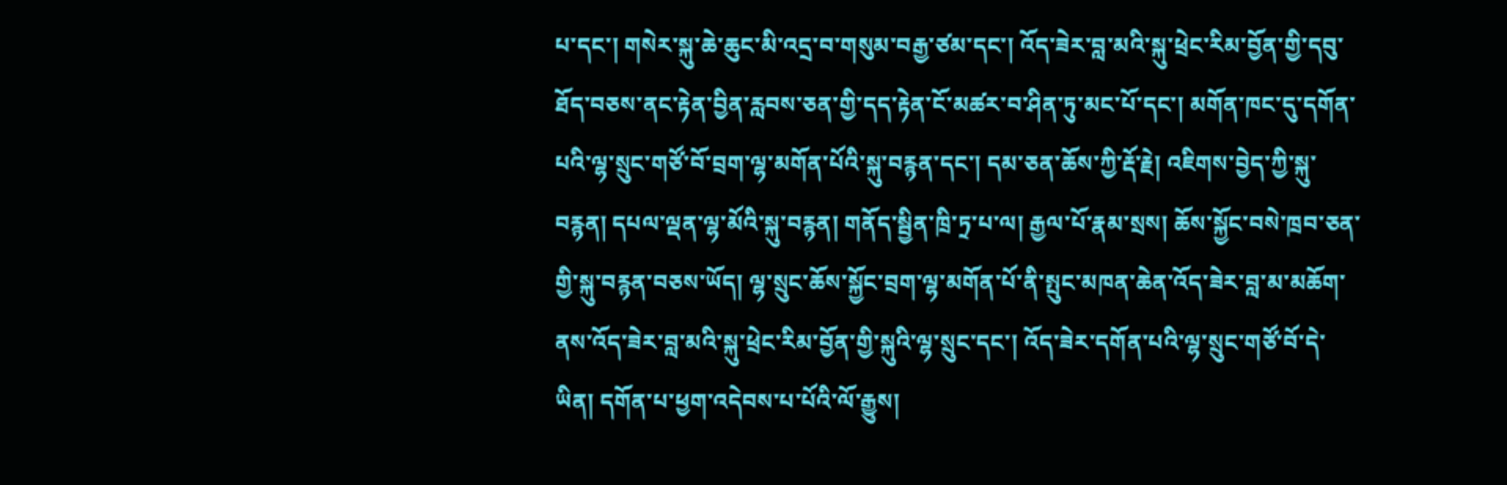པ་དང་། གསེར་སྐུ་ཆེ་ཆུང་མི་འདྲ་བ་གསུམ་བརྒྱ་ཙམ་དང་། འོད་ཟེར་བླ་མའི་སྐུ་ཕྲེང་རིམ་བྱོན་གྱི་དབུ་ཐོད་བཅས་ནང་རྟེན་བྱིན་རླབས་ཅན་གྱི་དད་རྟེན་ངོ་མཚར་བ་ཤིན་ཏུ་མང་པོ་དང་། མགོན་ཁང་དུ་དགོན་པའི་ལྷ་སྲུང་གཙོ་བོ་བྲག་ལྷ་མགོན་པོའི་སྐུ་བརྙན་དང་། དམ་ཅན་ཆོས་ཀྱི་རྡོ་རྗེ། འཇིགས་བྱེད་ཀྱི་སྐུ་བརྙན། དཔལ་ལྡན་ལྷ་མོའི་སྐུ་བརྙན། གནོད་སྦྱིན་ཁྲི་ཏྲ་པ་ལ། རྒྱལ་པོ་རྣམ་སྲས། ཆོས་སྐྱོང་བསེ་ཁྲབ་ཅན་གྱི་སྐུ་བརྙན་བཅས་ཡོད། ལྷ་སྲུང་ཆོས་སྐྱོང་བྲག་ལྷ་མགོན་པོ་ནི་སྤུང་མཁན་ཆེན་འོད་ཟེར་བླ་མ་མཆོག་ནས་འོད་ཟེར་བླ་མའི་སྐུ་ཕྲེང་རིམ་བྱོན་གྱི་སྐུའི་ལྷ་སྲུང་དང་། འོད་ཟེར་དགོན་པའི་ལྷ་སྲུང་གཙོ་བོ་དེ་ཡིན། དགོན་པ་ཕྱག་འདེབས་པ་པོའི་ལོ་རྒྱུས།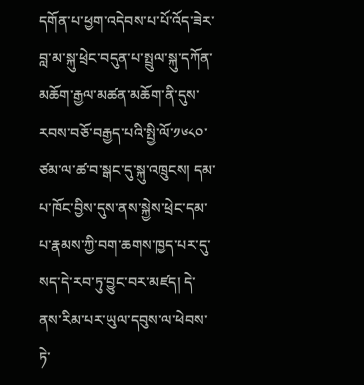དགོན་པ་ཕྱག་འདེབས་པ་པོ་འོད་ཟེར་བླ་མ་སྐུ་ཕྲེང་བདུན་པ་སྤྲུལ་སྐུ་དཀོན་མཆོག་རྒྱལ་མཚན་མཆོག་ནི་དུས་རབས་བཅོ་བརྒྱད་པའི་སྤྱི་ལོ་༡༦༨༠་ཙམ་ལ་ཚ་བ་སྒང་དུ་སྐུ་འཁྲུངས། དམ་པ་ཁོང་བྱིས་དུས་ནས་སྐྱེས་ཕྲེང་དམ་པ་རྣམས་ཀྱི་བག་ཆགས་ཁྱད་པར་དུ་སད་དེ་རབ་ཏུ་བྱུང་བར་མཛད། དེ་ནས་རིམ་པར་ཡུལ་དབུས་ལ་ཕེབས་ཏེ་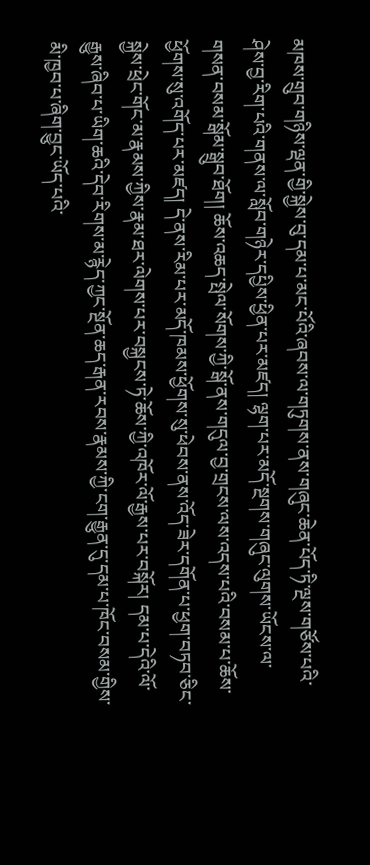མཁས་གྲུབ་གཉིས་ལྡན་གྱི་སྐྱེས་བུ་དམ་པ་མང་པོའི་ཞབས་ལ་གཏུགས་ནས་གཞུང་ཆེན་པོད་ཏི་ལྔས་གཙོས་པའི་ཤེས་བྱ་རིག་པའི་གནས་ལ་སློབ་གཉེར་དཔྱིས་ཕྱིན་པར་མཛད། ལྷག་པར་མདོ་སྔགས་གཞུང་ལུགས་ཡོངས་ལ་གསན་བསམ་སྒོམ་སྒྲུབ་ཐོག། ཆོས་འཆད་སྤེལ་སོགས་ཀྱི་སྒོ་ནས་གདུལ་བྱ་གྲངས་ལས་འདས་པའི་བསམ་པ་ཆོས་ཕྱོགས་སུ་འགོད་པར་མཛད། དེ་ནས་རིམ་པར་མདོ་ཁམས་ཕྱོགས་སུ་ཕེབས་ནས་འོད་ཟེར་དགོན་པ་ཕྱག་བཏབ་ཅིང་སྐྱེས་ཕྲེང་གོང་མ་རྣམས་ཀྱིས་རྣམ་ཐར་ལེགས་པར་བསྐྱངས་ཏེ་ཆོས་ཀྱི་འཁོར་ལོ་རྒྱས་པར་བསྐོར། དམ་པ་དེའི་ལོ་རྒྱུས་ཞིབ་པ་ཡིག་ཆའི་དེབ་རིགས་མ་རྙེད་ཀྱང་སྔོན་ཆད་རྒན་རབས་རྣམས་ཀྱི་ངག་རྒྱུན་དུ་དམ་པ་ཁོང་བསམ་གྱིས་མི་ཁྱབ་པ་ཞིག་བྱུང་ཡོད་པའི་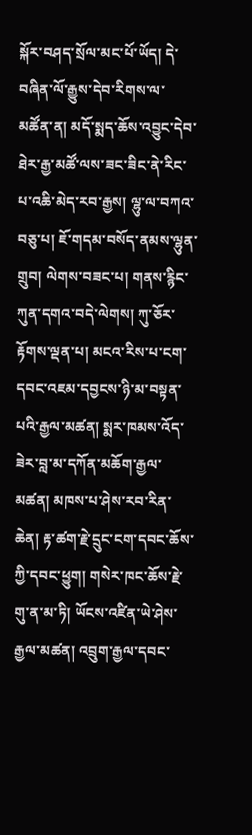སྐོར་བཤད་སྲོལ་མང་པོ་ཡོད། དེ་བཞིན་ལོ་རྒྱུས་དེབ་རིགས་ལ་མཚོན་ན། མདོ་སྨད་ཆོས་འབྱུང་དེབ་ཐེར་རྒྱ་མཚོ་ལས་ཟང་ཟིང་ནེ་རིང་པ་འཆི་མེད་རབ་རྒྱས། ལྷུ་ལ་བཀའ་བཅུ་པ། ཇོ་གདམ་བསོད་ནམས་ལྷུན་གྲུབ། ལེགས་བཟང་པ། གནས་རྙིང་ཀུན་དགའ་བདེ་ལེགས། ཀུ་ཅོར་རྟོགས་ལྡན་པ། མངའ་རིས་པ་ངག་དབང་འཇམ་དབྱངས་ཉི་མ་བསྟན་པའི་རྒྱལ་མཚན། སྨར་ཁམས་འོད་ཟེར་བླ་མ་དཀོན་མཆོག་རྒྱལ་མཚན། མཁས་པ་ཤེས་རབ་རིན་ཆེན། རྟ་ཚག་རྗེ་དྲུང་ངག་དབང་ཆོས་ཀྱི་དབང་ཕྱུག། གསེར་ཁང་ཆོས་རྗེ་གུ་ན་མ་ཏི། ཡོངས་འཛིན་ཡེ་ཤེས་རྒྱལ་མཚན། འབྲུག་རྒྱལ་དབང་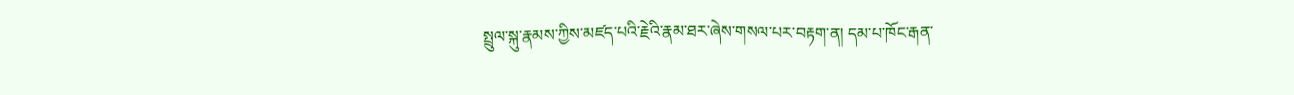སྤྲུལ་སྐུ་རྣམས་ཀྱིས་མཛད་པའི་རྗེའི་རྣམ་ཐར་ཞེས་གསལ་པར་བརྟག་ན། དམ་པ་ཁོང་རྒན་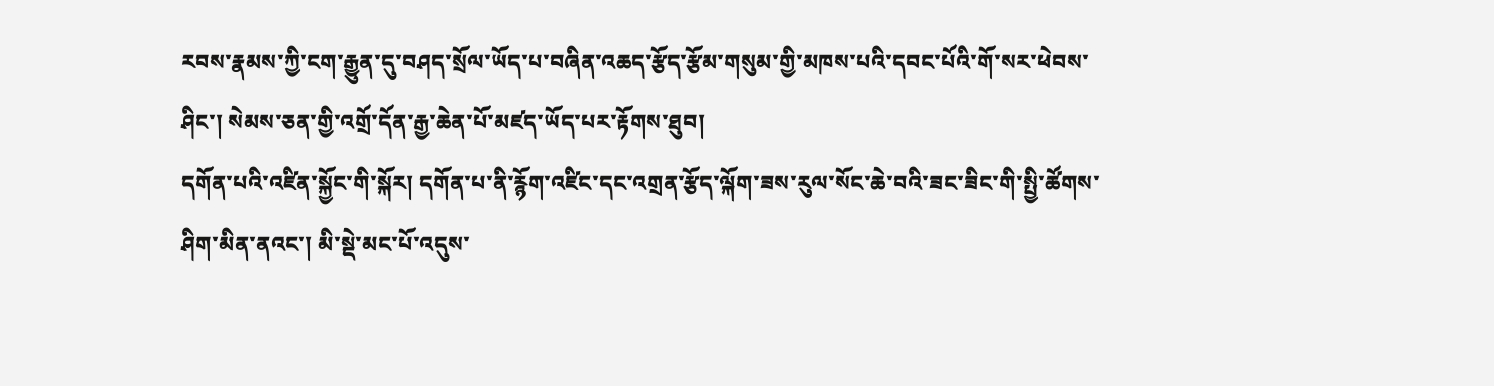རབས་རྣམས་ཀྱི་ངག་རྒྱུན་དུ་བཤད་སྲོལ་ཡོད་པ་བཞིན་འཆད་རྩོད་རྩོམ་གསུམ་གྱི་མཁས་པའི་དབང་པོའི་གོ་སར་ཕེབས་ཤིང་། སེམས་ཅན་གྱི་འགྲོ་དོན་རྒྱ་ཆེན་པོ་མཛད་ཡོད་པར་རྟོགས་ཐུབ།
དགོན་པའི་འཛིན་སྐྱོང་གི་སྐོར། དགོན་པ་ནི་རྙོག་འཛིང་དང་འགྲན་རྩོད་ལྐོག་ཟས་རུལ་སོང་ཆེ་བའི་ཟང་ཟིང་གི་སྤྱི་ཚོགས་ཤིག་མིན་ནའང་། མི་སྡེ་མང་པོ་འདུས་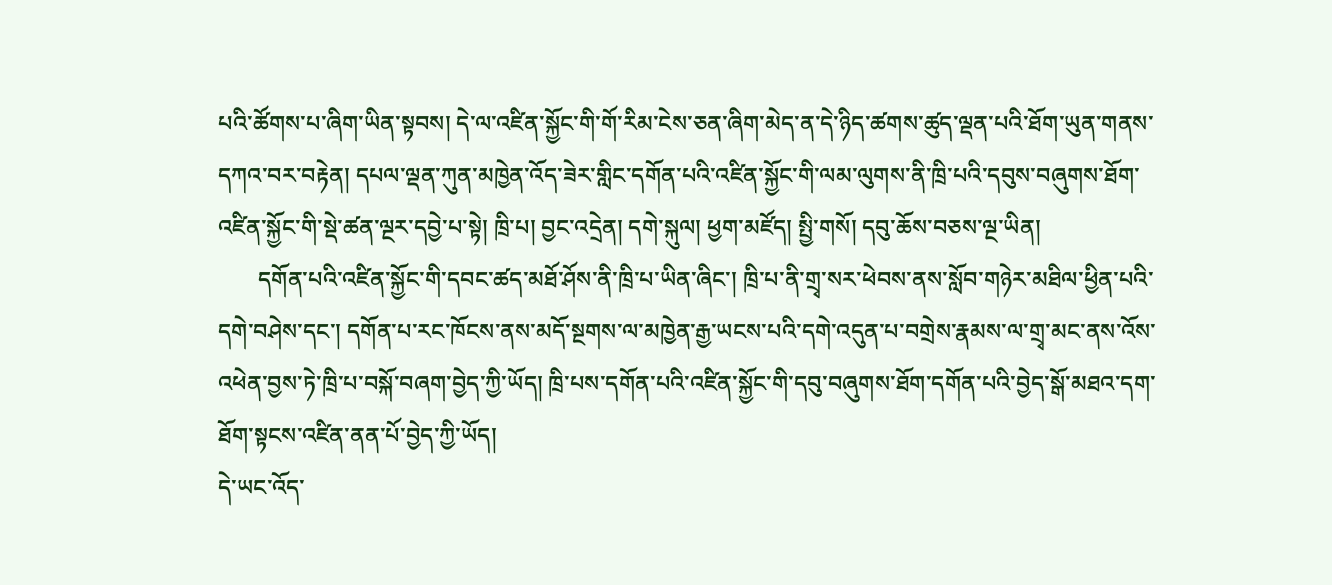པའི་ཚོགས་པ་ཞིག་ཡིན་སྟབས། དེ་ལ་འཛིན་སྐྱོང་གི་གོ་རིམ་ངེས་ཅན་ཞིག་མེད་ན་དེ་ཉིད་ཚགས་ཚུད་ལྡན་པའི་ཐོག་ཡུན་གནས་དཀའ་བར་བརྟེན། དཔལ་ལྡན་ཀུན་མཁྱེན་འོད་ཟེར་གླིང་དགོན་པའི་འཛིན་སྐྱོང་གི་ལམ་ལུགས་ནི་ཁྲི་པའི་དབུས་བཞུགས་ཐོག་འཛིན་སྐྱོང་གི་སྡེ་ཚན་ལྔར་དབྱེ་པ་སྟེ། ཁྲི་པ། བྱང་འདྲེན། དགེ་སྐུལ། ཕྱག་མཛོད། སྤྱི་གསོ། དབུ་ཆོས་བཅས་ལྔ་ཡིན།
       དགོན་པའི་འཛིན་སྐྱོང་གི་དབང་ཚད་མཐོ་ཤོས་ནི་ཁྲི་པ་ཡིན་ཞིང་། ཁྲི་པ་ནི་གྲྭ་སར་ཕེབས་ནས་སློབ་གཉེར་མཐིལ་ཕྱིན་པའི་དགེ་བཤེས་དང་། དགོན་པ་རང་ཁོངས་ནས་མདོ་སྔགས་ལ་མཁྱེན་རྒྱ་ཡངས་པའི་དགེ་འདུན་པ་བགྲེས་རྣམས་ལ་གྲྭ་མང་ནས་འོས་འཕེན་བྱས་ཏེ་ཁྲི་པ་བསྐོ་བཞག་བྱེད་ཀྱི་ཡོད། ཁྲི་པས་དགོན་པའི་འཛིན་སྐྱོང་གི་དབུ་བཞུགས་ཐོག་དགོན་པའི་བྱེད་སྒོ་མཐའ་དག་ཐོག་སྟངས་འཛིན་ནན་པོ་བྱེད་ཀྱི་ཡོད།
དེ་ཡང་འོད་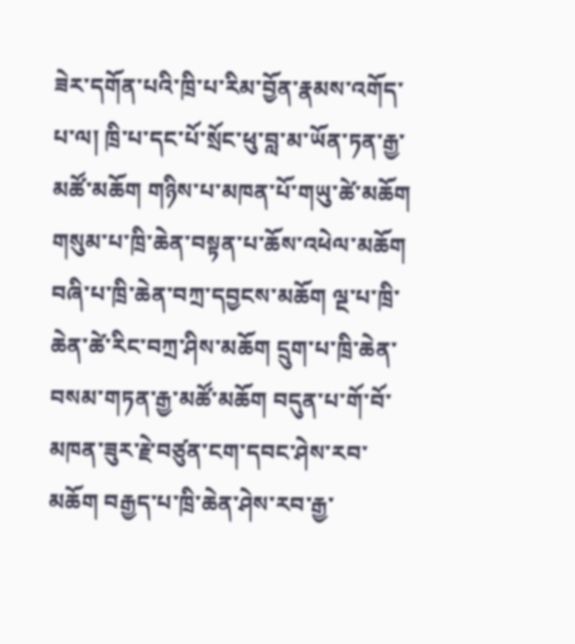ཟེར་དགོན་པའི་ཁྲི་པ་རིམ་བྱོན་རྣམས་འགོད་པ་ལ། ཁྲི་པ་དང་པོ་སྲོང་ཕུ་བླ་མ་ཡོན་ཏན་རྒྱ་མཚོ་མཆོག གཉིས་པ་མཁན་པོ་གཡུ་ཚེ་མཆོག གསུམ་པ་ཁྲི་ཆེན་བསྟན་པ་ཆོས་འཕེལ་མཆོག བཞི་པ་ཁྲི་ཆེན་བཀྲ་དབྱངས་མཆོག ལྔ་པ་ཁྲི་ཆེན་ཚེ་རིང་བཀྲ་ཤིས་མཆོག དྲུག་པ་ཁྲི་ཆེན་བསམ་གཏན་རྒྱ་མཚོ་མཆོག བདུན་པ་གོ་བོ་མཁན་ཟུར་རྗེ་བཙུན་ངག་དབང་ཤེས་རབ་མཆོག བརྒྱད་པ་ཁྲི་ཆེན་ཤེས་རབ་རྒྱ་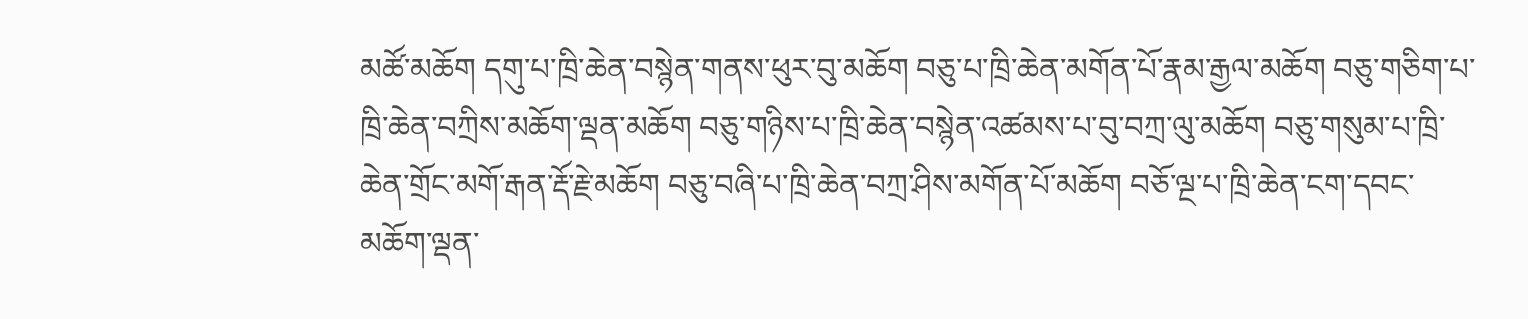མཚོ་མཆོག དགུ་པ་ཁྲི་ཆེན་བསྙེན་གནས་ཕུར་བུ་མཆོག བཅུ་པ་ཁྲི་ཆེན་མགོན་པོ་རྣམ་རྒྱལ་མཆོག བཅུ་གཅིག་པ་ཁྲི་ཆེན་བཀྲིས་མཆོག་ལྡན་མཆོག བཅུ་གཉིས་པ་ཁྲི་ཆེན་བསྙེན་འཚམས་པ་བུ་བཀྲ་ལུ་མཆོག བཅུ་གསུམ་པ་ཁྲི་ཆེན་གྲོང་མགོ་རྒན་རྡོ་རྗེ་མཆོག བཅུ་བཞི་པ་ཁྲི་ཆེན་བཀྲ་ཤིས་མགོན་པོ་མཆོག བཅོ་ལྔ་པ་ཁྲི་ཆེན་ངག་དབང་མཆོག་ལྡན་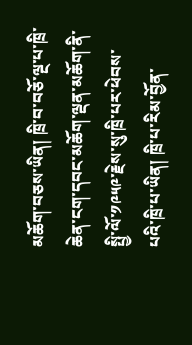མཆོག་བཅས་ཡིན། ཁྲི་བ་བཅོ་ལྔ་པ་ཁྲི་ཆེན་ངག་དབང་མཆོག་ལྡན་མཆོག་ནི་སྤྱི་ལོ་༡༩༥༩་རྗེས་སུ་ཁྲི་པར་ཕེབས་པའི་ཁྲི་པ་ཡིན། ཁྲི་པ་རིམ་བྱོན་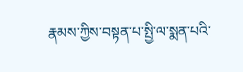རྣམས་ཀྱིས་བསྟན་པ་སྤྱི་ལ་སྨན་པའི་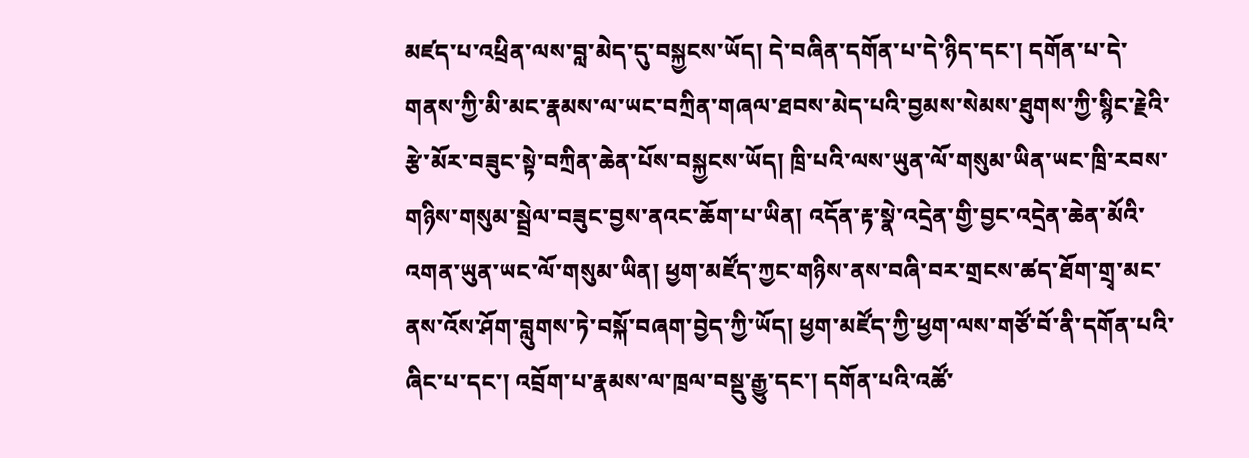མཛད་པ་འཕྲིན་ལས་བླ་མེད་དུ་བསྐྱངས་ཡོད། དེ་བཞིན་དགོན་པ་དེ་ཉིད་དང་། དགོན་པ་དེ་གནས་ཀྱི་མི་མང་རྣམས་ལ་ཡང་བཀྲིན་གཞལ་ཐབས་མེད་པའི་བྱམས་སེམས་ཐུགས་ཀྱི་སྙིང་རྗེའི་རྩེ་མོར་བཟུང་སྟེ་བཀྲིན་ཆེན་པོས་བསྐྱངས་ཡོད། ཁྲི་པའི་ལས་ཡུན་ལོ་གསུམ་ཡིན་ཡང་ཁྲི་རབས་གཉིས་གསུམ་སྦྲེལ་བཟུང་བྱས་ནའང་ཆོག་པ་ཡིན། འདོན་རྟ་སྣེ་འདྲེན་གྱི་བྱང་འདྲེན་ཆེན་མོའི་འགན་ཡུན་ཡང་ལོ་གསུམ་ཡིན། ཕྱག་མཛོད་ཀྱང་གཉིས་ནས་བཞི་བར་གྲངས་ཚད་ཐོག་གྲྭ་མང་ནས་འོས་ཤོག་བླུགས་ཏེ་བསྐོ་བཞག་བྱེད་ཀྱི་ཡོད། ཕྱག་མཛོད་ཀྱི་ཕྱག་ལས་གཙོ་བོ་ནི་དགོན་པའི་ཞིང་པ་དང་། འབྲོག་པ་རྣམས་ལ་ཁྲལ་བསྡུ་རྒྱུ་དང་། དགོན་པའི་འཚོ་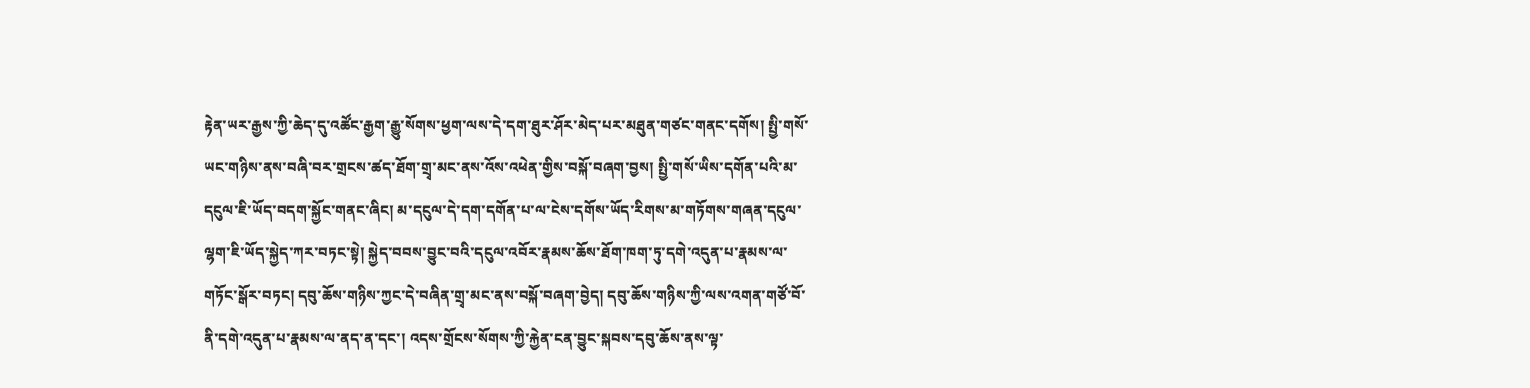རྟེན་ཡར་རྒྱས་ཀྱི་ཆེད་དུ་འཚོང་རྒྱག་རྒྱུ་སོགས་ཕྱག་ལས་དེ་དག་ཐུར་ཤོར་མེད་པར་མཐུན་གཙང་གནང་དགོས། སྤྱི་གསོ་ཡང་གཉིས་ནས་བཞི་བར་གྲངས་ཚད་ཐོག་གྲྭ་མང་ནས་འོས་འཕེན་གྱིས་བསྐོ་བཞག་བྱས། སྤྱི་གསོ་ཡིས་དགོན་པའི་མ་དངུལ་ཇི་ཡོད་བདག་སྐྱོང་གནང་ཞིང། མ་དངུལ་དེ་དག་དགོན་པ་ལ་ངེས་དགོས་ཡོད་རིགས་མ་གཏོགས་གཞན་དངུལ་ལྷག་ཇི་ཡོད་སྐྱེད་ཀར་བཏང་སྟེ། སྐྱེད་བབས་བྱུང་བའི་དངུལ་འབོར་རྣམས་ཆོས་ཐོག་ཁག་ཏུ་དགེ་འདུན་པ་རྣམས་ལ་གཏོང་སྒོར་བཏང། དབུ་ཆོས་གཉིས་ཀྱང་དེ་བཞིན་གྲྭ་མང་ནས་བསྐོ་བཞག་བྱེད། དབུ་ཆོས་གཉིས་ཀྱི་ལས་འགན་གཙོ་བོ་ནི་དགེ་འདུན་པ་རྣམས་ལ་ནད་ན་དང་། འདས་གྲོངས་སོགས་ཀྱི་རྐྱེན་ངན་བྱུང་སྐབས་དབུ་ཆོས་ནས་ལྟ་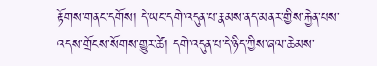རྟོགས་གནང་དགོས། དེ་ཡང་དགེ་འདུན་པ་རྣམས་ནད་མནར་གྱིས་རྐྱེན་པས་འདས་གྲོངས་སོགས་གྱུར་ཚེ། དགེ་འདུན་པ་དེ་ཉིད་ཀྱིས་ཞལ་ཆེམས་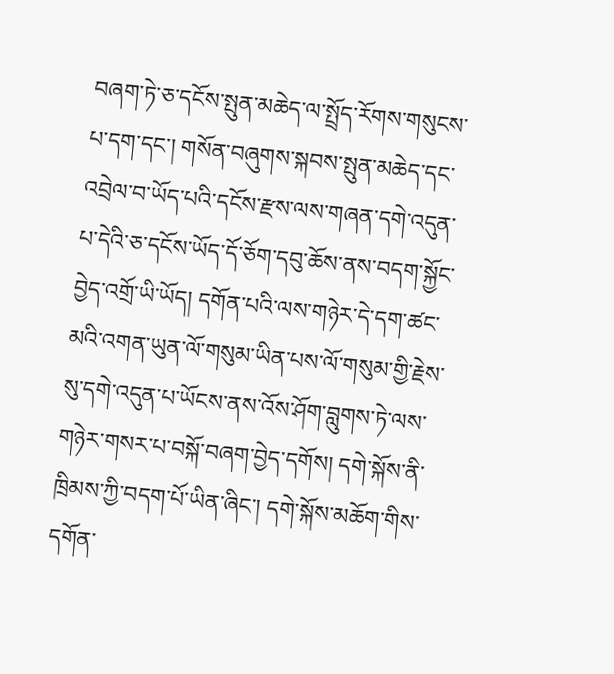བཞག་ཏེ་ཅ་དངོས་སྤུན་མཆེད་ལ་སྤྲོད་རོགས་གསུངས་པ་དག་དང་། གསོན་བཞུགས་སྐབས་སྤུན་མཆེད་དང་འབྲེལ་བ་ཡོད་པའི་དངོས་རྫས་ལས་གཞན་དགེ་འདུན་པ་དེའི་ཅ་དངོས་ཡོད་དོ་ཅོག་དབུ་ཆོས་ནས་བདག་སྐྱོང་བྱེད་འགྲོ་ཡི་ཡོད། དགོན་པའི་ལས་གཉེར་དེ་དག་ཚང་མའི་འགན་ཡུན་ལོ་གསུམ་ཡིན་པས་ལོ་གསུམ་གྱི་རྗེས་སུ་དགེ་འདུན་པ་ཡོངས་ནས་འོས་ཤོག་བླུགས་ཏེ་ལས་གཉེར་གསར་པ་བསྐོ་བཞག་བྱེད་དགོས། དགེ་སྐོས་ནི་ཁྲིམས་ཀྱི་བདག་པོ་ཡིན་ཞིང་། དགེ་སྐོས་མཆོག་གིས་དགོན་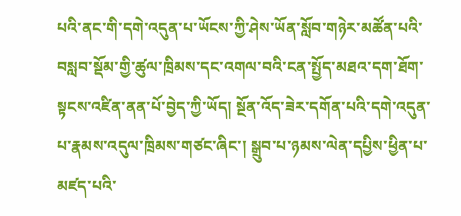པའི་ནང་གི་དགེ་འདུན་པ་ཡོངས་ཀྱི་ཤེས་ཡོན་སློབ་གཉེར་མཚོན་པའི་བསླབ་སྡོམ་གྱི་ཚུལ་ཁྲིམས་དང་འགལ་བའི་ངན་སྤྱོད་མཐའ་དག་ཐོག་སྟངས་འཛིན་ནན་པོ་བྱེད་ཀྱི་ཡོད། སྔོན་འོད་ཟེར་དགོན་པའི་དགེ་འདུན་པ་རྣམས་འདུལ་ཁྲིམས་གཙང་ཞིང་། སྒྲུབ་པ་ཉམས་ལེན་དཔྱིས་ཕྱིན་པ་མཛད་པའི་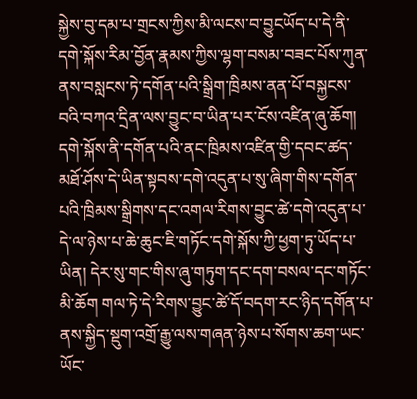སྐྱེས་བུ་དམ་པ་གྲངས་ཀྱིས་མི་ལངས་བ་བྱུངཡོད་པ་དེ་ནི་དགེ་སྐོས་རིམ་བྱོན་རྣམས་ཀྱིས་ལྷག་བསམ་བཟང་པོས་ཀུན་ནས་བསླངས་ཏེ་དགོན་པའི་སྒྲིག་ཁྲིམས་ནན་པོ་བསྐྱངས་བའི་བཀའ་དྲིན་ལས་བྱུང་བ་ཡིན་པར་ངོས་འཛིན་ཞུ་ཆོག། དགེ་སྐོས་ནི་དགོན་པའི་ནང་ཁྲིམས་འཛིན་གྱི་དབང་ཚད་མཐོ་ཤོས་དེ་ཡིན་སྟབས་དགེ་འདུན་པ་སུ་ཞིག་གིས་དགོན་པའི་ཁྲིམས་སྒྲིགས་དང་འགལ་རིགས་བྱུང་ཚེ་དགེ་འདུན་པ་དེ་ལ་ཉེས་པ་ཆེ་ཆུང་ཇི་གཏོང་དགེ་སྐོས་ཀྱི་ཕྱག་ཏུ་ཡོད་པ་ཡིན། དེར་སུ་གང་གིས་ཞུ་གཏུག་དང་དག་བསལ་དང་གཏོང་མི་ཆོག གལ་ཏེ་དེ་རིགས་བྱུང་ཚེ་དོ་བདག་རང་ཉིད་དགོན་པ་ནས་སྐྱིད་སྡུག་འགྲོ་རྒྱུ་ལས་གཞན་ཉེས་པ་སོགས་ཆག་ཡང་ཡོང་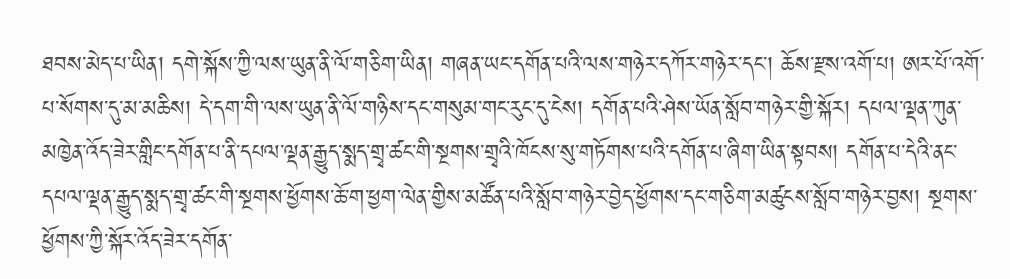ཐབས་མེད་པ་ཡིན། དགེ་སྐོས་ཀྱི་ལས་ཡུན་ནི་ལོ་གཅིག་ཡིན། གཞན་ཡང་དགོན་པའི་ལས་གཉེར་དཀོར་གཉེར་དང་། ཆོས་རྫས་འགོ་པ། ཨར་པོ་འགོ་པ་སོགས་དུ་མ་མཆིས། དེ་དག་གི་ལས་ཡུན་ནི་ལོ་གཉིས་དང་གསུམ་གང་རུང་དུ་ངེས། དགོན་པའི་ཤེས་ཡོན་སློབ་གཉེར་གྱི་སྐོར། དཔལ་ལྡན་ཀུན་མཁྱེན་འོད་ཟེར་གླིང་དགོན་པ་ནི་དཔལ་ལྡན་རྒྱུད་སྨད་གྲྭ་ཚང་གི་སྔགས་གྲྭའི་ཁོངས་སུ་གཏོགས་པའི་དགོན་པ་ཞིག་ཡིན་སྟབས། དགོན་པ་དེའི་ནང་དཔལ་ལྡན་རྒྱུད་སྨད་གྲྭ་ཚང་གི་སྔགས་ཕྱོགས་ཆོ་ག་ཕྱག་ལེན་གྱིས་མཚོན་པའི་སློབ་གཉེར་བྱེད་ཕྱོགས་དང་གཅིག་མཚུངས་སློབ་གཉེར་བྱས། སྔགས་ཕྱོགས་ཀྱི་སྐོར་འོད་ཟེར་དགོན་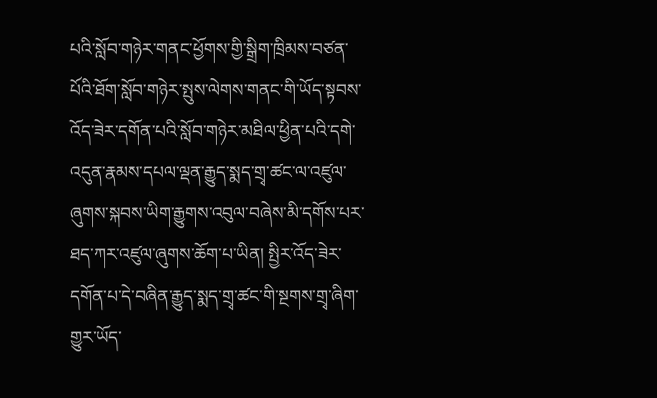པའི་སློབ་གཉེར་གནང་ཕྱོགས་གྱི་སྒྲིག་ཁྲིམས་བཙན་པོའི་ཐོག་སློབ་གཉེར་སྤུས་ལེགས་གནང་གི་ཡོད་སྟབས་འོད་ཟེར་དགོན་པའི་སློབ་གཉེར་མཐིལ་ཕྱིན་པའི་དགེ་འདུན་རྣམས་དཔལ་ལྡན་རྒྱུད་སྨད་གྲྭ་ཚང་ལ་འཛུལ་ཞུགས་སྐབས་ཡིག་རྒྱུགས་འབུལ་བཞེས་མི་དགོས་པར་ཐད་ཀར་འཛུལ་ཞུགས་ཆོག་པ་ཡིན། སྤྱིར་འོད་ཟེར་དགོན་པ་དེ་བཞིན་རྒྱུད་སྨད་གྲྭ་ཚང་གི་སྔགས་གྲྭ་ཞིག་གྱུར་ཡོད་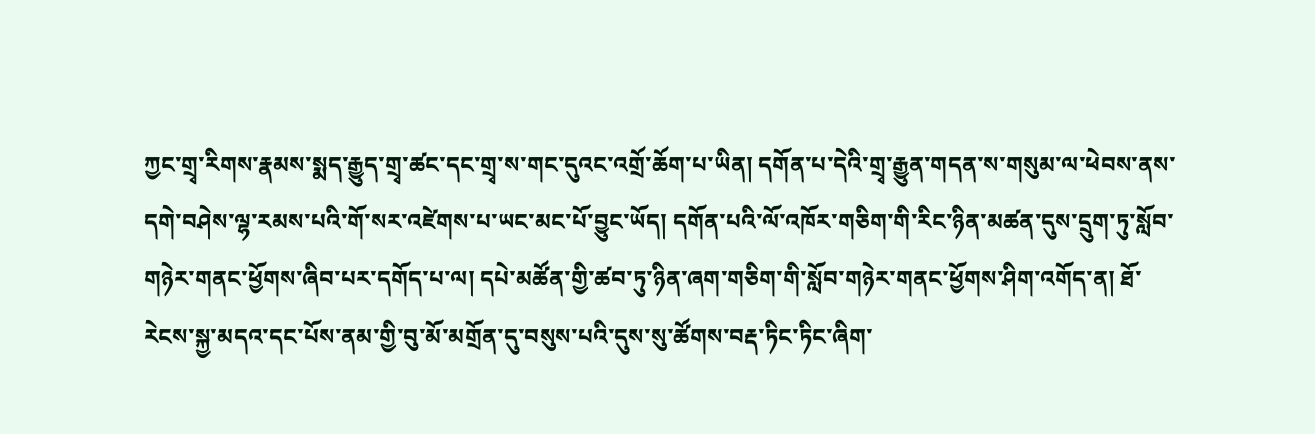ཀྱང་གྲྭ་རིགས་རྣམས་སྨད་རྒྱུད་གྲྭ་ཚང་དང་གྲྭ་ས་གང་དུའང་འགྲོ་ཆོག་པ་ཡིན། དགོན་པ་དེའི་གྲྭ་རྒྱུན་གདན་ས་གསུམ་ལ་ཕེབས་ནས་དགེ་བཤེས་ལྷ་རམས་པའི་གོ་སར་འཛེགས་པ་ཡང་མང་པོ་བྱུང་ཡོད། དགོན་པའི་ལོ་འཁོར་གཅིག་གི་རིང་ཉིན་མཚན་དུས་དྲུག་ཏུ་སློབ་གཉེར་གནང་ཕྱོགས་ཞིབ་པར་དགོད་པ་ལ། དཔེ་མཚོན་གྱི་ཚབ་ཏུ་ཉིན་ཞག་གཅིག་གི་སློབ་གཉེར་གནང་ཕྱོགས་ཤིག་འགོད་ན། ཐོ་རེངས་སྐྱ་མདའ་དང་པོས་ནམ་གྱི་བུ་མོ་མགྲོན་དུ་བསུས་པའི་དུས་སུ་ཚོགས་བརྡ་ཏིང་ཏིང་ཞིག་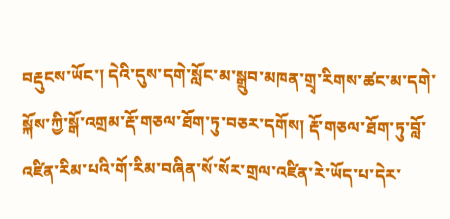བརྡུངས་ཡོང་། དེའི་དུས་དགེ་སློང་མ་སྒྲུབ་མཁན་གྲྭ་རིགས་ཚང་མ་དགེ་སྐོས་ཀྱི་སྒོ་འགྲམ་རྡོ་གཅལ་ཐོག་ཏུ་བཅར་དགོས། རྡོ་གཅལ་ཐོག་ཏུ་བློ་འཛིན་རིམ་པའི་གོ་རིམ་བཞིན་སོ་སོར་གྲལ་འཛིན་རེ་ཡོད་པ་དེར་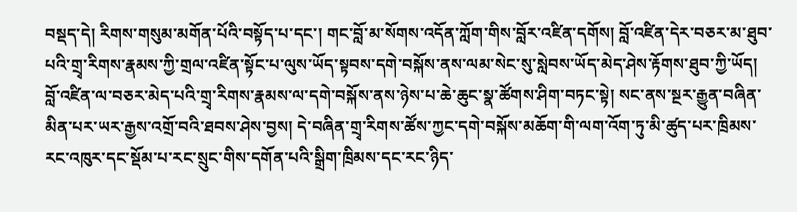བསྡད་དེ། རིགས་གསུམ་མགོན་པོའི་བསྟོད་པ་དང་། གང་བློ་མ་སོགས་འདོན་ཀློག་གིས་བློར་འཛིན་དགོས། བློ་འཛིན་དེར་བཅར་མ་ཐུབ་པའི་གྲྭ་རིགས་རྣམས་ཀྱི་གྲལ་འཛིན་སྟོང་པ་ལུས་ཡོད་སྟབས་དགེ་བསྐོས་ནས་ལམ་སེང་སུ་སླེབས་ཡོད་མེད་ཤེས་རྟོགས་ཐུབ་ཀྱི་ཡོད། བློ་འཛིན་ལ་བཅར་མེད་པའི་གྲྭ་རིགས་རྣམས་ལ་དགེ་བསྐོས་ནས་ཉེས་པ་ཆེ་ཆུང་སྣ་ཚོགས་ཤིག་བཏང་སྟེ། སང་ནས་སྔར་རྒྱུན་བཞིན་མིན་པར་ཡར་རྒྱས་འགྲོ་བའི་ཐབས་ཤེས་བྱས། དེ་བཞིན་གྲྭ་རིགས་ཚོས་ཀྱང་དགེ་བསྐོས་མཆོག་གི་ལག་འོག་ཏུ་མི་ཚུད་པར་ཁྲིམས་རང་འཁུར་དང་སྡོམ་པ་རང་སྲུང་གིས་དགོན་པའི་སྒྲིག་ཁྲིམས་དང་རང་ཉིད་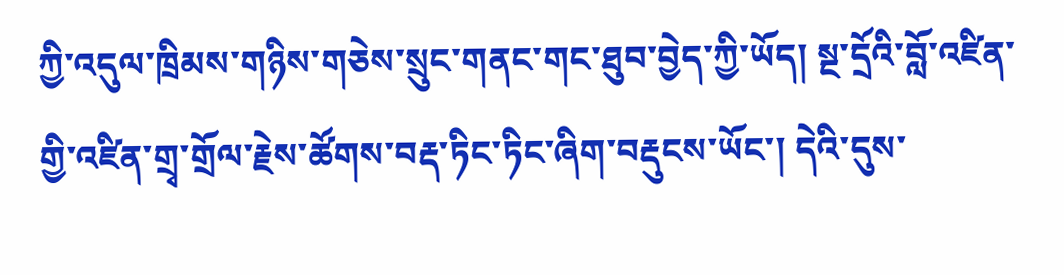ཀྱི་འདུལ་ཁྲིམས་གཉིས་གཅེས་སྲུང་གནང་གང་ཐུབ་བྱེད་ཀྱི་ཡོད། སྔ་དྲོའི་བློ་འཛིན་གྱི་འཛིན་གྲྭ་གྲོལ་རྗེས་ཚོགས་བརྡ་ཏིང་ཏིང་ཞིག་བརྡུངས་ཡོང་། དེའི་དུས་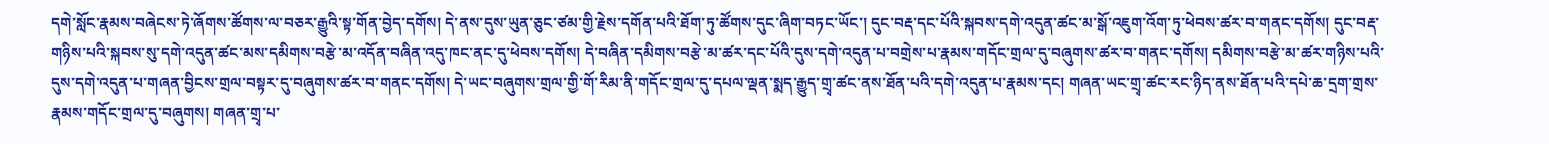དགེ་སློང་རྣམས་བཞེངས་ཏེ་ཞོགས་ཚོགས་ལ་བཅར་རྒྱུའི་སྟ་གོན་བྱེད་དགོས། དེ་ནས་དུས་ཡུན་ཅུང་ཙམ་གྱི་རྗེས་དགོན་པའི་ཐོག་ཏུ་ཚོགས་དུང་ཞིག་བཏང་ཡོང་། དུང་བརྡ་དང་པོའི་སྐབས་དགེ་འདུན་ཚང་མ་སྒོ་འཇུག་འོག་ཏུ་ཕེབས་ཚར་བ་གནང་དགོས། དུང་བརྡ་གཉིས་པའི་སྐབས་སུ་དགེ་འདུན་ཚང་མས་དམིགས་བརྩེ་མ་འདོན་བཞིན་འདུ་ཁང་ནང་དུ་ཕེབས་དགོས། དེ་བཞིན་དམིགས་བརྩེ་མ་ཚར་དང་པོའི་དུས་དགེ་འདུན་པ་བགྲེས་པ་རྣམས་གདོང་གྲལ་དུ་བཞུགས་ཚར་བ་གནང་དགོས། དམིགས་བརྩེ་མ་ཚར་གཉིས་པའི་དུས་དགེ་འདུན་པ་གཞན་བྱིངས་གྲལ་བསྟར་དུ་བཞུགས་ཚར་བ་གནང་དགོས། དེ་ཡང་བཞུགས་གྲལ་གྱི་གོ་རིམ་ནི་གདོང་གྲལ་དུ་དཔལ་ལྡན་སྨད་རྒྱུད་གྲྭ་ཚང་ནས་ཐོན་པའི་དགེ་འདུན་པ་རྣམས་དང། གཞན་ཡང་གྲྭ་ཚང་རང་ཉིད་ནས་ཐོན་པའི་དཔེ་ཆ་དྲག་གྲས་རྣམས་གདོང་གྲལ་དུ་བཞུགས། གཞན་གྲྭ་པ་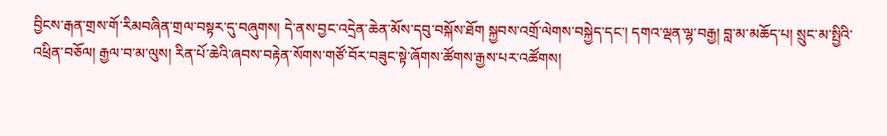བྱིངས་རྒན་གྲས་གོ་རིམབཞིན་གྲལ་བསྟར་དུ་བཞུགས། དེ་ནས་བྱང་འདྲེན་ཆེན་མོས་དབུ་བསྐོས་ཐོག སྐྱབས་འགྲོ་ལེགས་བསྐྱེད་དང་། དགའ་ལྡན་ལྷ་བརྒྱ། བླ་མ་མཆོད་པ། སྲུང་མ་སྤྱིའི་འཕྲིན་བཅོལ། རྒྱལ་བ་མ་ལུས། རིན་པོ་ཆེའི་ཞབས་བརྟེན་སོགས་གཙོ་བོར་བཟུང་སྟེ་ཞོགས་ཚོགས་རྒྱས་པར་འཚོགས།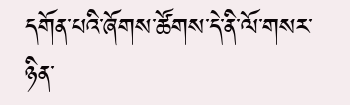དགོན་པའི་ཞོགས་ཚོགས་དེ་ནི་ལོ་གསར་ཉིན་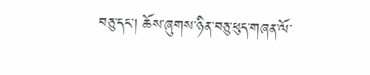བཅུ་དང། ཆོས་ཞུགས་ཉིན་བཅུ་ཕུད་གཞན་ལོ་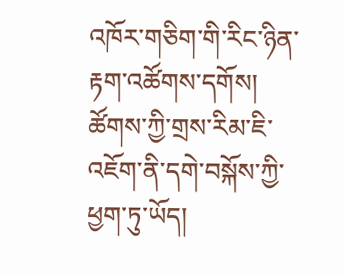འཁོར་གཅིག་གི་རིང་ཉིན་རྟག་འཚོགས་དགོས། ཚོགས་ཀྱི་གྲས་རིམ་ཇི་འཇོག་ནི་དགེ་བསྐོས་ཀྱི་ཕྱག་ཏུ་ཡོད།